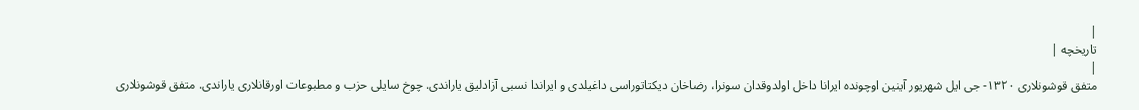|
تاريخچه |
|
متفق قوشونلاری ۱۳۲۰- جی ايل شهريور آينين اوچونده ايرانا داخل اولدوقدان سونرا، رضاخان ديکتاتوراسی داغيلدی و ايراندا نسبی آزادليق ياراندی. چوخ سايلی حزب و مطبوعات اورقانلاری ياراندی. متفق قوشونلاری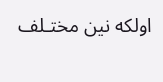اولکه نين مختـلف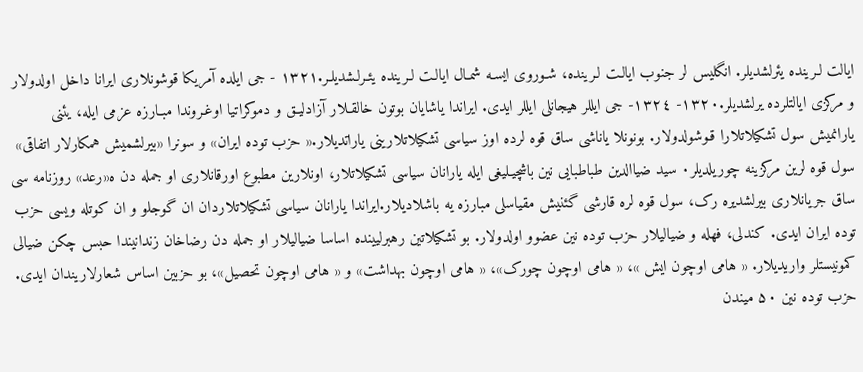ايالت لـرينده يئرلشديلر. انگليس لر جنوب ايالـت لـرينده، شـوروی ايسـه شمـال ايالـت لـرينده يئـرلـشديلـر.۱۳۲۱ - جی ايلده آمريکا قوشونلاری ايرانا داخل اولدولار و مرکزی ايالتلرده يرلشديلر.۱۳۲۰- ۱۳۲٤- جی ايللر هيجانلی ايللر ايدی. ايراندا ياشايان بوتون خالقـلار آزادليـق و دموکراتيا اوغـروندا مبـارزه عزمی ايله، يئنی يارانميش سول تشکيلاتلارا قـوشولدولار. بونونلا ياناشی ساق قوه لرده اوز سياسی تشکيلاتلارينی ياراتديلار.« حزب توده ايران» و سونرا «بيرلشميش همکارلار اتفاقی» سول قوه لرين مرکزينه چوريلديلر٠ سيد ضياالدين طباطبايی نين باشچيـليغی ايله يارانان سياسی تشکيلاتلار، اونلارين مطبوع اورقانلاری او جمله دن ه«رعد» روزنامه سی ساق جريانلاری بيرلشديره رک، سول قوه لره قارشی گئنيش مقياسلی مبارزه يه باشلاديلار.ايراندا يارانان سياسی تشکيلاتلاردان ان گوجلو و ان کوتله ويسی حزب توده ايران ايدی. کندلی، فهله و ضياليلار حزب توده نين عضوو اولدولار. بو تشکيلاتين رهبرليينده اساسا ضياليلار او جمله دن رضاخان زندانيندا حبس چکن ضيالی کمونيستلر واريديلار. « هامی اوچون ايش »، « هامی اوچون چورک»، « هامی اوچون بهداشت» و « هامی اوچون تحصيل»، بو حزبين اساس شعارلاريندان ايدی. حزب توده نين ۵۰ ميندن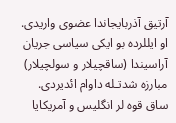آرتيق آذربايجاندا عضوی واريدی. او ايللرده بو ايکی سياسی جريان آراسيندا (ساقچيلار و سولچيلار) مبارزه شدتـله داوام ائديردی. ساق قوه لر انگليس و آمريکايا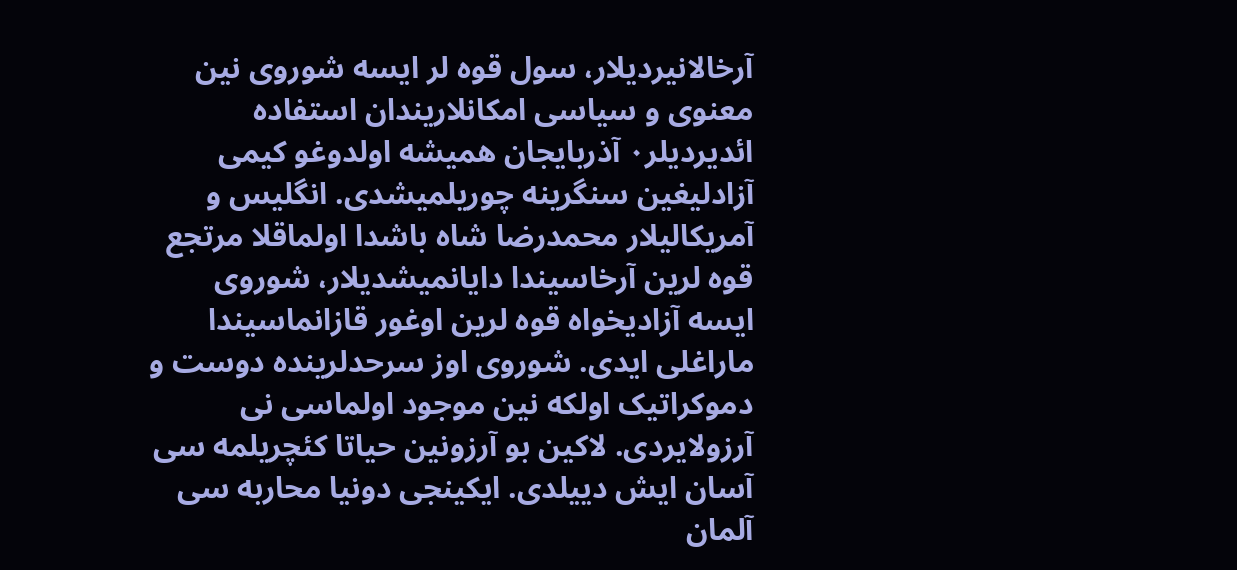آرخالانيرديلار، سول قوه لر ايسه شوروی نين معنوی و سياسی امکانلاريندان استفاده ائديرديلر٠ آذربايجان هميشه اولدوغو کيمی آزادليغين سنگرينه چوريلميشدی. انگليس و آمريکاليلار محمدرضا شاه باشدا اولماقلا مرتجع قوه لرين آرخاسيندا دايانميشديلار، شوروی ايسه آزاديخواه قوه لرين اوغور قازانماسيندا ماراغلی ايدی. شوروی اوز سرحدلرينده دوست و دموکراتيک اولکه نين موجود اولماسی نی آرزولايردی. لاکين بو آرزونين حياتا کئچريلمه سی آسان ايش دييلدی. ايکينجی دونيا محاربه سی آلمان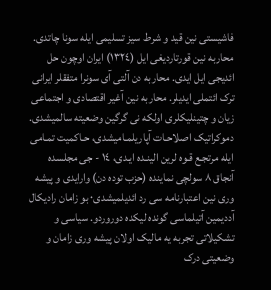فاشيستی نين قيد و شرط سيز تسليمی ايله سونا چاتدی. محاربه نين قورتارديغی ايل (۱۳۲٤) ايران اوچون حل ائديجی ايل ايدی. محاربه دن آلتی آی سونرا متفقلر ايرانی ترک ائتملی ايديلر. محاربه نين آغير اقتصادی و اجتماعی زيان و چتينليکلری اولکه نی گرگين وضعيته سالميشدی. دموکراتيک اصلاحـات آپاريلمـاميشدی، حـاکميت تمـامی ايله مرتجـع قـوه لرين الينـده ايـدی، ۱٤ - جی مجلسده آنجاق ۸ سولچی نماينده (حزب توده دن) وارايدی و پيشه وری نين اعتبارنامه سی رد ائديلميشدی٠ بو زامان راديکال آدديمين آتيلماسی گونده ليکده دوروردو. سياسی و تشکيلاتی تجربه يه ماليک اولان پيشه وری زامان و وضعيتی درک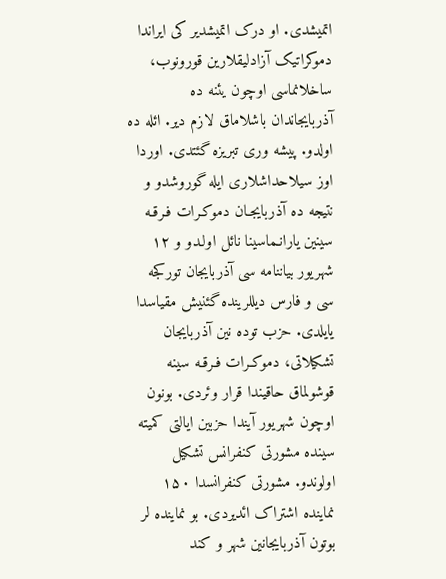اتميشدی. او درک اتميشدير کی ايراندا دموکراتيک آزادليقلارين قورونوب، ساخلانماسی اوچون يئنه ده آذربايجاندان باشلاماق لازم دير. ائله ده اولدو. پيشه وری تبریزه گئتدی. اوردا اوز سيلاحداشلاری ايله گوروشدو و نتيجه ده آذربايجـان دموکـرات فـرقـه سينين يارانـماسينا نائل اولـدو و ۱۲ شهريور بياننامه سی آذربايجان تورکجه سی و فارس ديللرينده گئنيش مقياسدا يايلدی. حزب توده نين آذربايجان تشکيلاتی، دموکـرات فـرقـه سينه قوشولماق حاقيندا قرار وئردی. بونون اوچون شهريور آيندا حزبين ايالتی کميته سينده مشورتی کنفرانس تشکيل اولوندو. مشورتی کنفرانسدا ۱۵٠ نماينده اشتراک ائديردی. بو نماينده لر بوتون آذربايجانين شهر و کند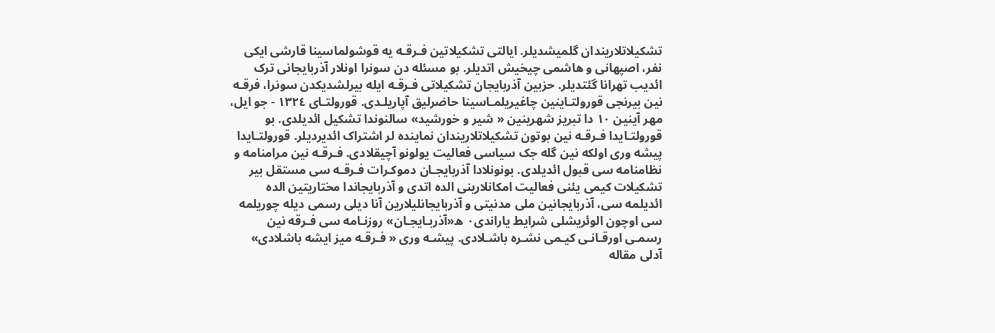تشکيلاتلاريندان گلميشديلر. ايالتی تشکيلاتين فـرقـه يه قوشولماسينا قارشی ايکی نفر، اصپهانی و هاشمی چيخيش اتديلر. بو مسئله دن سونرا اونلار آذربايجانی ترک ائديب تهرانا گئتديلر. حزبين آذربايجان تشکيلاتی فـرقـه ايله بيرلشديکدن سونرا، فرقـه نين بيرنجی قورولتـاينين چاغيريلمـاسينا حاضرليق آپاريلـدی. قورولتـای ۱۳۲٤ - جو ايل، مهر آينين ۱٠ دا تبریز شهرينين « شير و خورشيد» سالنوندا تشکيل ائديلدی. بو قورولتـايدا فـرقـه نين بوتون تشکيلاتلاريندان نماينده لر اشتراک ائديرديلر. قورولتـايدا پيشه وری اولکه نين گله جک سياسی فعاليت يولونو آچيقلادی. فـرقـه نين مرامنامه و نظامنامه سی قبول ائديلدی. بونونلادا آذربايجـان دموکـرات فـرقـه سی مستقل بير تشکيلات کيمی يئنی فعاليت امکانلارينی الده اتدی و آذربايجاندا مختاريتين الده ائديلمه سی، آذربايجانين ملی مدنيتی و آذربايجانليلارين آنا ديلی رسمی ديله چوريلمه سی اوچون الوئريشلی شرايط ياراندی٠ ه«آذربـايجـان» روزنـامه سی فـرقه نين رسمـی اورقـانـی کيـمی نشـره باشـلادی. پيشـه وری « فـرقـه ميز ايشه باشلادی» آدلی مقاله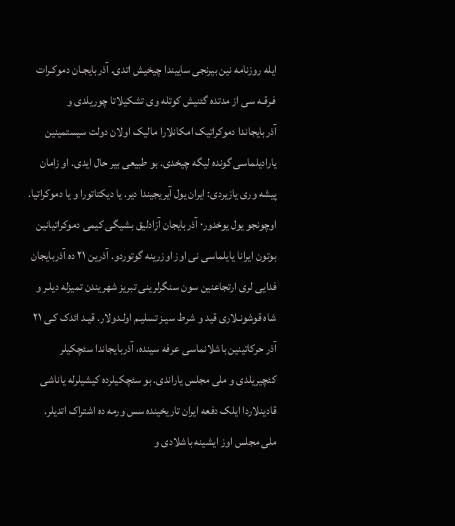ايله روزنامه نين بيرنجی ساييندا چيخيش اتدی. آذربايجـان دموکـرات فـرقـه سی از مدتده گئنيش کوتله وی تشکيلاتا چوريلدی و آذربايجاندا دموکراتيک امکانلارا ماليک اولان دولت سيستمينين ياراديلماسی گونده ليگه چيخدی. بو طبيعی بير حال ايدی. او زامان پيشه وری يازيردی: ايران يول آيريجيندا دير. يا ديکتاتورا و يا دموکراتيا. اوچونجو يول يوخدور۰ آذربايجان آزادليق بشيگی کيمی دموکراتيانين بوتون ايرانا يايلماسی نی اوز اوزرينه گوتوردو. آذرين ۲۱ ده آذربايجان فدايی لری ارتجاعنين سون سنگرلرينی تبریز شهريندن تميزله ديلـر و شاه قوشونـلاری قيد و شرط سيـز تسليـم اولـدولار. قيـد ائدک کـی ۲۱ آذر حرکاتينين باشلانماسی عرفه سينده، آذربايجاندا سئچکيلر کئچيريلدی و ملی مجلس ياراندی. بو سئچکيلرده کيشيلرله ياناشی قادينلاردا ايلک دفعه ايران تاريخينده سس ورمه ده اشتراک اتديلر. ملی مجلس اوز ايشينه باشلادی و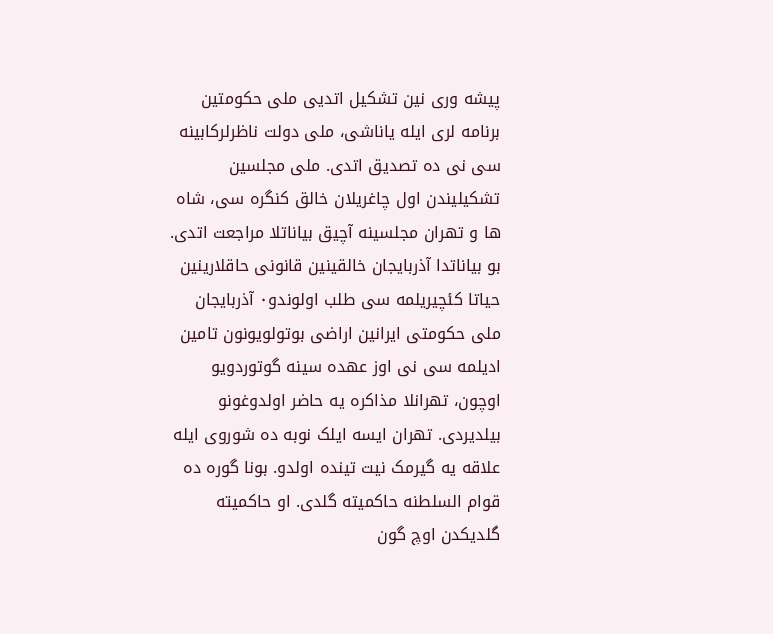پيشه وری نين تشکيل اتديی ملی حکومتين برنامه لری ايله ياناشی، ملی دولت ناظرلرکابينه سی نی ده تصديق اتدی. ملی مجلسين تشکيليندن اول چاغريلان خالق کنگره سی، شاه ها و تهران مجلسينه آچيق بياناتلا مراجعت اتدی. بو بياناتدا آذربايجان خالقينين قانونی حاقلارينين حياتا کئچيريلمه سی طلب اولوندو٠ آذربايجان ملی حکومتی ايرانين اراضی بوتولويونون تامين اديلمه سی نی اوز عهده سينه گوتوردويو اوچون، تهرانلا مذاکره يه حاضر اولدوغونو بيلديردی. تهران ايسه ايلک نوبه ده شوروی ايله علاقه يه گيرمک نيت تينده اولدو. بونا گوره ده قوام السلطنه حاکميته گلدی. او حاکميته گلديکدن اوچ گون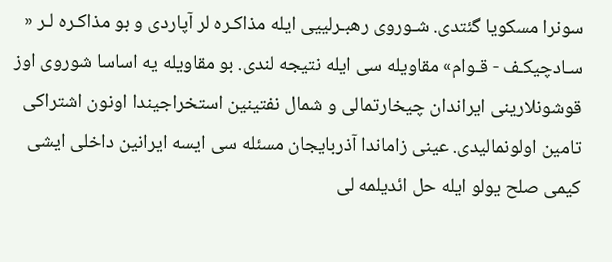سونرا مسکويا گئتدی. شـوروی رهبـرلييی ايله مذاکـره لر آپاردی و بو مذاکـره لـر « سـادچيکـف - قـوام» مقاويله سی ايله نتيجه لندی. بو مقاويله يه اساسا شوروی اوز قوشونلارينی ايراندان چيخارتمالی و شمال نفتينين استخراجيندا اونون اشتراکی تامين اولونماليدی. عينی زاماندا آذربايجان مسئله سی ايسه ايرانين داخلی ايشی کيمی صلح يولو ايله حل ائديلمه لی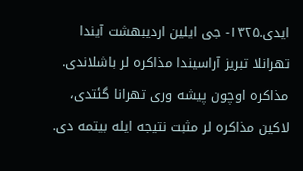ايدی.۱۳۲۵- جی ايلين ارديبهشت آيندا تهرانلا تبريز آراسيندا مذاکره لر باشلاندی. مذاکره اوچون پيشه وری تهرانا گئتدی، لاکين مذاکره لر مثبت نتيجه ايله بيتمه دی.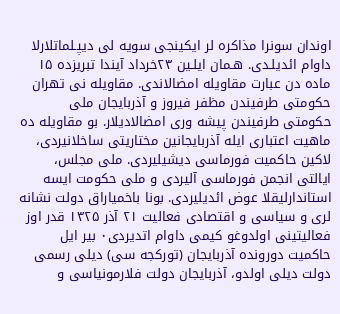اوندان سونرا مذاکره لر ايکينجی سويه لی ديپـلماتلارلا داوام ائديلـدی. هـمان ايلـين ۲۳خرداد آيندا تبريزده ۱۵ ماده دن عبارت مقاويله امضالاندی. مقاويله نی تهران حکومتی طرفيندن مظفر فيروز و آذربايجان ملی حکومتی طرفيندن پيشه وری امضالاديلار. بو مقاويله ده ماهيت اعتباری ايله آذربايجانين مختاريتی ساخلانيردی، لاکين حاکميت فورماسی ديشيليردی. ملی مجلس، ايالتی انجمن فورماسی آليردی و ملی حکومت ايسه استاندارليقلا عوض ائديليردی. بونا باخمياراق دولت نشانه لری و سياسی و اقتصادی فعاليت ۲۱ آذر ۱۳۲۵ قدر اوز فعاليتينی اولدوغو کيمی داوام اتديردی٠ بير ايل حاکميت دورونده آذربايجان (تورکجه سی) ديلی رسمی دولت ديلی اولدو، آذربايجان دولت فلارمونياسی و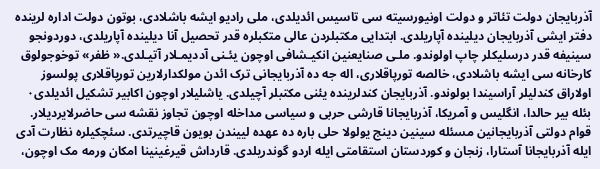آذربايجان دولت تئاتر و دولت اونيورسيته سی تاسيس ائديلدی، ملی راديو ايشه باشلادی، بوتون دولت اداره لرينده دفتر ايشی آذربايجان ديلينده آپاريلدی. ابتدايی مکتبلردن عالی متکبلره قدر تحصيل آنا ديلينده آپاريلدی، دوردونجو سينيفه قدر درسليکلر چاپ اولوندو. ملـی صنايعنين انکيـشافی اوچون يئـنی آدديمـلار آتيـلدی.« ظفر» توخوجولوق کارخانه سی ايشه باشلادی، خالصه تورپاقلاری، اله جه ده آذربايجانی ترک ائدن مولکدارلارين تورپاقلاری پولسوز اولاراق کندليلر آراسيندا بولوندو. آذربايجان کندلرينده يئنی مکتبلر آچيلدی. ياشليلار اوچون اکابير تشکيل ائديلدی٠ بئله بير حالدا، انگليس و آمريکا، آذربايجانا قارشی حربی و سياسی مداخله اوچون تجاوز نقشه سی حاضرلايرديلار. قوام دولتی آذربايجانين مسئله سينين دينج يولولا حلی باره ده عهده لييندن بويون قاچيرتدی. سئچکيلره نظارت آدی ايله آذربايجانا آستارا، زنجان و کوردستان استقامتی ايله اردو گوندريلدی. قارداش قيرغينينا امکان ورمه مک اوچون،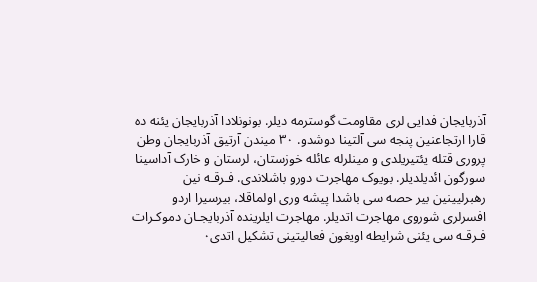آذربايجان فدايی لری مقاومت گوسترمه ديلر. بونونلادا آذربايجان يئنه ده قارا ارتجاعنين پنجه سی آلتينا دوشدو. ۳٠ ميندن آرتيق آذربايجان وطن پروری قتله يئتيريلدی و مينلرله عائله خوزستان، لرستان و خارک آداسينا سورگون ائديلديلر. بويوک مهاجرت دورو باشلاندی. فـرقـه نين رهبرليينين بير حصه سی باشدا پيشه وری اولماقلا، بيرسيرا اردو افسرلری شوروی مهاجرت اتديلر. مهاجرت ايلرينده آذربايجـان دموکـرات فـرقـه سی يئنی شرايطه اويغون فعاليتينی تشکيل اتدی۰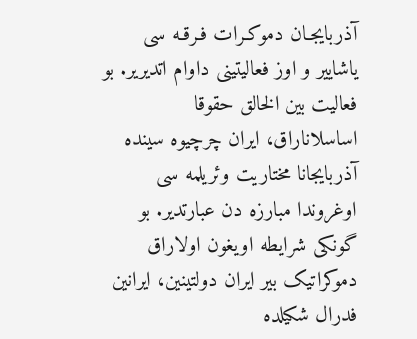آذربايجـان دموکـرات فـرقـه سی ياشايير و اوز فعاليتينی داوام اتديرير. بو فعاليت بين الخالق حقوقا اساسلاناراق، ايران چرچيوه سينده آذربايجانا مختاريت وئريلمه سی اوغروندا مبارزه دن عبارتدير. بو گونکی شرايطه اويغون اولاراق دموکراتيک بير ايران دولتينين، ايرانين فدرال شکيلده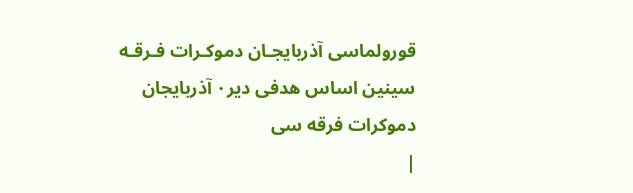قورولماسی آذربايجـان دموکـرات فـرقـه سينين اساس هدفی دير٠ آذربايجان دموکرات فرقه سی
|